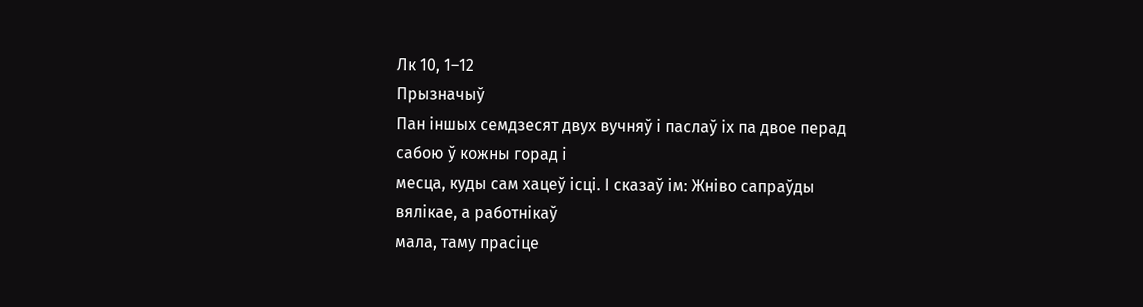Лк 10, 1–12
Прызначыў
Пан іншых семдзесят двух вучняў і паслаў іх па двое перад сабою ў кожны горад і
месца, куды сам хацеў ісці. І сказаў ім: Жніво сапраўды вялікае, а работнікаў
мала, таму прасіце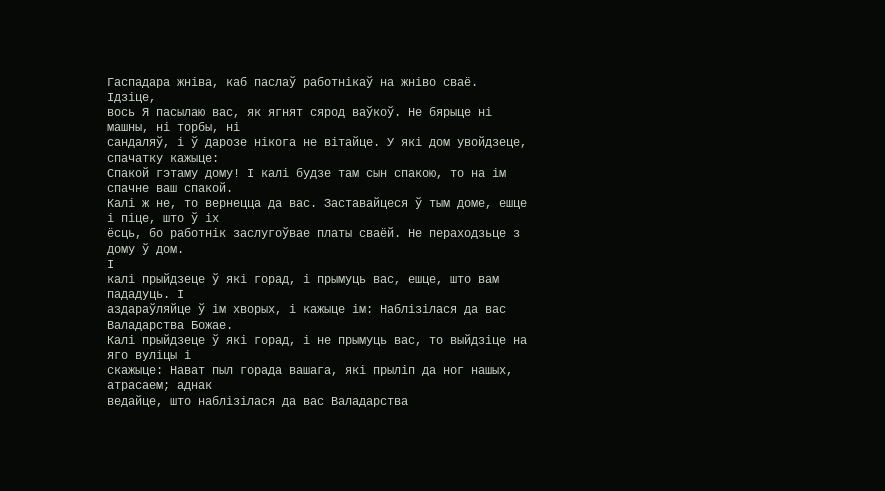Гаспадара жніва, каб паслаў работнікаў на жніво сваё.
Ідзіце,
вось Я пасылаю вас, як ягнят сярод ваўкоў. Не бярыце ні машны, ні торбы, ні
сандаляў, і ў дарозе нікога не вітайце. У які дом увойдзеце, спачатку кажыце:
Спакой гэтаму дому! І калі будзе там сын спакою, то на ім спачне ваш спакой.
Калі ж не, то вернецца да вас. Заставайцеся ў тым доме, ешце і піце, што ў іх
ёсць, бо работнік заслугоўвае платы сваёй. Не пераходзьце з дому ў дом.
І
калі прыйдзеце ў які горад, і прымуць вас, ешце, што вам пададуць. І
аздараўляйце ў ім хворых, і кажыце ім: Наблізілася да вас Валадарства Божае.
Калі прыйдзеце ў які горад, і не прымуць вас, то выйдзіце на яго вуліцы і
скажыце: Нават пыл горада вашага, які прыліп да ног нашых, атрасаем; аднак
ведайце, што наблізілася да вас Валадарства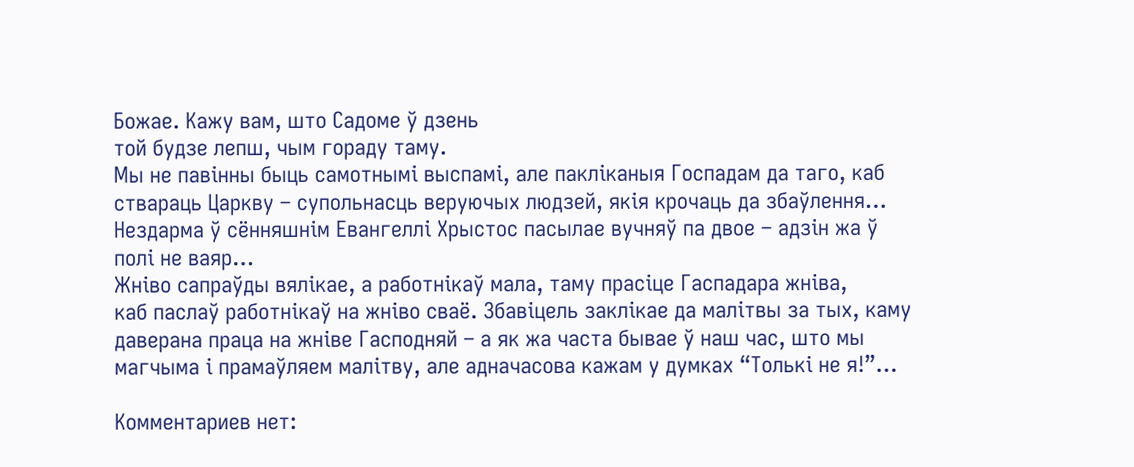Божае. Кажу вам, што Садоме ў дзень
той будзе лепш, чым гораду таму.
Мы не павінны быць самотнымі выспамі, але пакліканыя Госпадам да таго, каб
ствараць Царкву – супольнасць веруючых людзей, якія крочаць да збаўлення…
Нездарма ў сённяшнім Евангеллі Хрыстос пасылае вучняў па двое – адзін жа ў
полі не ваяр…
Жніво сапраўды вялікае, а работнікаў мала, таму прасіце Гаспадара жніва,
каб паслаў работнікаў на жніво сваё. Збавіцель заклікае да малітвы за тых, каму
даверана праца на жніве Гасподняй – а як жа часта бывае ў наш час, што мы
магчыма і прамаўляем малітву, але адначасова кажам у думках “Толькі не я!”…

Комментариев нет: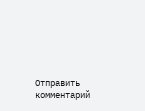Отправить комментарий